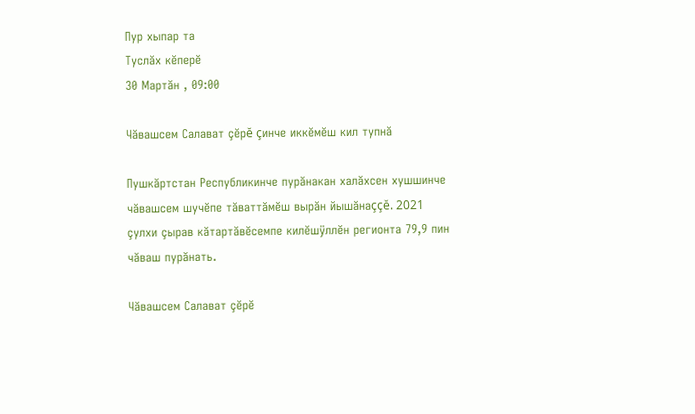Пур хыпар та
Туслăх кĕперĕ
30 Мартӑн , 09:00

Чăвашсем Салават çĕрĕ çинче иккĕмĕш кил тупнă

Пушкăртстан Республикинче пурăнакан халăхсен хушшинче чăвашсем шучĕпе тăваттăмĕш вырăн йышăнаççĕ. 2021 çулхи çырав кăтартăвĕсемпе килĕшÿллĕн регионта 79,9 пин чăваш пурăнать.

Чăвашсем Салават çĕрĕ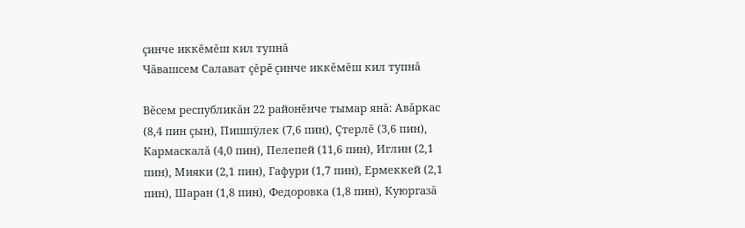çинче иккĕмĕш кил тупнă
Чăвашсем Салават çĕрĕ çинче иккĕмĕш кил тупнă

Вĕсем республикăн 22 районĕнче тымар янă: Авăркас (8,4 пин çын), Пишпÿлек (7,6 пин), Çтерлĕ (3,6 пин), Кармаскалă (4,0 пин), Пелепей (11,6 пин), Иглин (2,1 пин), Мияки (2,1 пин), Гафури (1,7 пин), Ермеккей (2,1 пин), Шаран (1,8 пин), Федоровка (1,8 пин), Куюргазă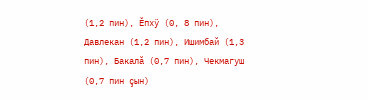(1,2 пин), Ĕпхÿ (0, 8 пин), Давлекан (1,2 пин), Ишимбай (1,3 пин), Бакалă (0,7 пин), Чекмагуш (0,7 пин çын)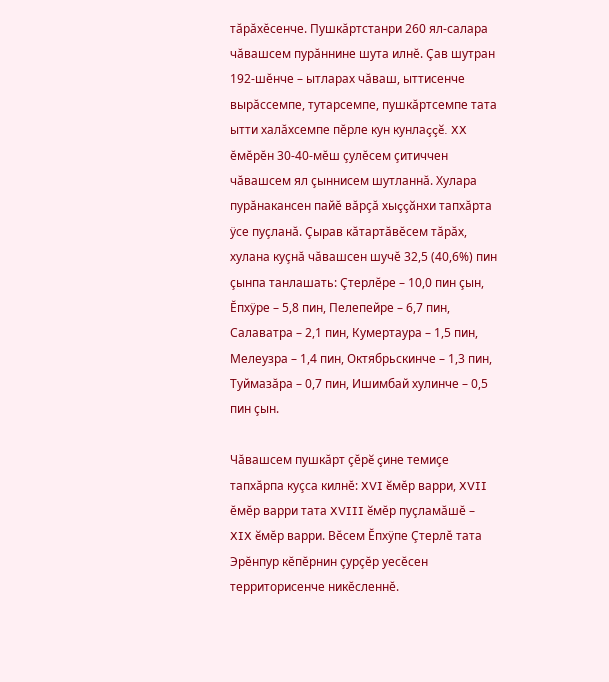тăрăхĕсенче. Пушкăртстанри 260 ял-салара чăвашсем пурăннине шута илнĕ. Çав шутран 192-шĕнче – ытларах чăваш, ыттисенче вырăссемпе, тутарсемпе, пушкăртсемпе тата ытти халăхсемпе пĕрле кун кунлаççĕ. XX ĕмĕрĕн 30-40-мĕш çулĕсем çитиччен чăвашсем ял çыннисем шутланнă. Хулара пурăнакансен пайĕ вăрçă хыççăнхи тапхăрта ÿсе пуçланă. Çырав кăтартăвĕсем тăрăх, хулана куçнă чăвашсен шучĕ 32,5 (40,6%) пин çынпа танлашать: Çтерлĕре – 10,0 пин çын, Ĕпхÿре – 5,8 пин, Пелепейре – 6,7 пин, Салаватра – 2,1 пин, Кумертаура – 1,5 пин, Мелеузра – 1,4 пин, Октябрьскинче – 1,3 пин, Туймазăра – 0,7 пин, Ишимбай хулинче – 0,5 пин çын.

Чăвашсем пушкăрт çĕрĕ çине темиçе тапхăрпа куçса килнĕ: XVI ĕмĕр варри, XVII ĕмĕр варри тата XVIII ĕмĕр пуçламăшĕ – XIX ĕмĕр варри. Вĕсем Ĕпхÿпе Çтерлĕ тата Эрĕнпур кĕпĕрнин çурçĕр уесĕсен территорисенче никĕсленнĕ.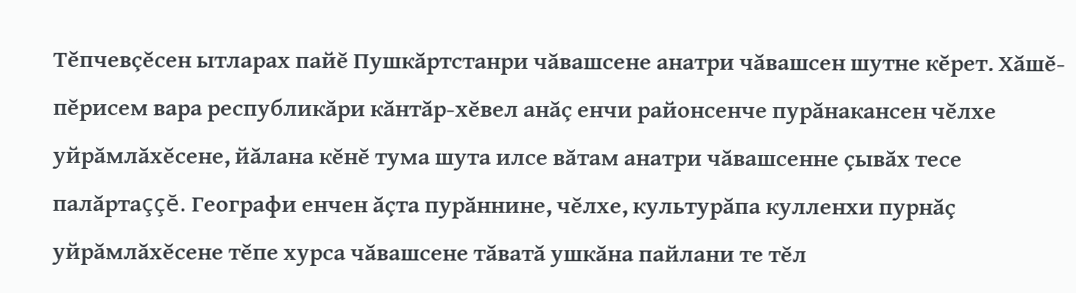Тĕпчевçĕсен ытларах пайĕ Пушкăртстанри чăвашсене анатри чăвашсен шутне кĕрет. Хăшĕ-пĕрисем вара республикăри кăнтăр-хĕвел анăç енчи районсенче пурăнакансен чĕлхе уйрăмлăхĕсене, йăлана кĕнĕ тума шута илсе вăтам анатри чăвашсенне çывăх тесе палăртаççĕ. Географи енчен ăçта пурăннине, чĕлхе, культурăпа кулленхи пурнăç уйрăмлăхĕсене тĕпе хурса чăвашсене тăватă ушкăна пайлани те тĕл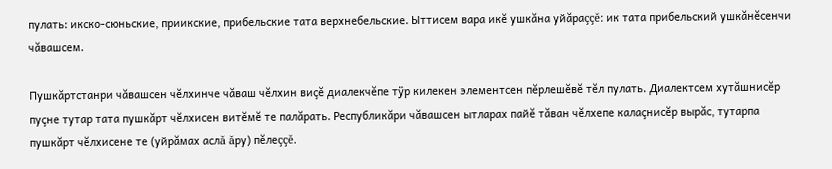пулать: икско-сюньские, приикские, прибельские тата верхнебельские. Ыттисем вара икĕ ушкăна уйăраççĕ: ик тата прибельский ушкăнĕсенчи чăвашсем.

Пушкăртстанри чăвашсен чĕлхинче чăваш чĕлхин виçĕ диалекчĕпе тÿр килекен элементсен пĕрлешĕвĕ тĕл пулать. Диалектсем хутăшнисĕр пуçне тутар тата пушкăрт чĕлхисен витĕмĕ те палăрать. Республикăри чăвашсен ытларах пайĕ тăван чĕлхепе калаçнисĕр вырăс, тутарпа пушкăрт чĕлхисене те (уйрăмах аслă ăру) пĕлеççĕ.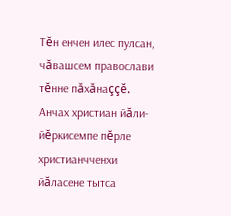Тĕн енчен илес пулсан, чăвашсем православи тĕнне пăхăнаççĕ. Анчах христиан йăли-йĕркисемпе пĕрле христианчченхи йăласене тытса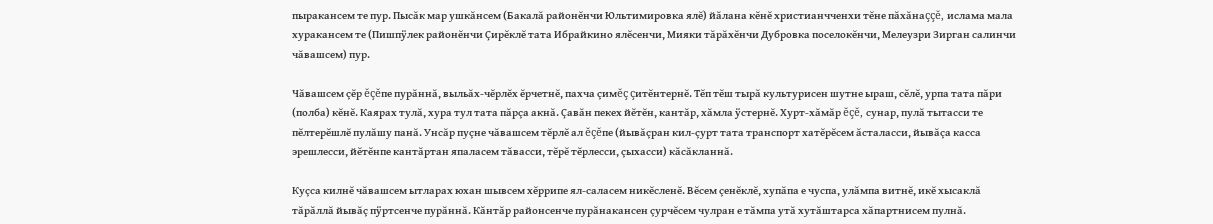пыракансем те пур. Пысăк мар ушкăнсем (Бакалă районĕнчи Юльтимировка ялĕ) йăлана кĕнĕ христианчченхи тĕне пăхăнаççĕ, ислама мала хуракансем те (Пишпÿлек районĕнчи Çирĕклĕ тата Ибрайкино ялĕсенчи, Мияки тăрăхĕнчи Дубровка поселокĕнчи, Мелеузри Зирган салинчи чăвашсем) пур.

Чăвашсем çĕр ĕçĕпе пурăннă, выльăх-чĕрлĕх ĕрчетнĕ, пахча çимĕç çитĕнтернĕ. Тĕп тĕш тырă культурисен шутне ыраш, сĕлĕ, урпа тата пăри (полба) кĕнĕ. Каярах тулă, хура тул тата пăрçа акнă. Çавăн пекех йĕтĕн, кантăр, хăмла ÿстернĕ. Хурт-хăмăр ĕçĕ, сунар, пулă тытасси те пĕлтерĕшлĕ пулăшу панă. Унсăр пуçне чăвашсем тĕрлĕ ал ĕçĕпе (йывăçран кил-çурт тата транспорт хатĕрĕсем ăсталасси, йывăçа касса эрешлесси, йĕтĕнпе кантăртан япаласем тăвасси, тĕрĕ тĕрлесси, çыхасси) кăсăкланнă.

Куçса килнĕ чăвашсем ытларах юхан шывсем хĕррипе ял-саласем никĕсленĕ. Вĕсем çенĕклĕ, хупăпа е чуспа, улăмпа витнĕ, икĕ хысаклă тăрăллă йывăç пÿртсенче пурăннă. Кăнтăр районсенче пурăнакансен çурчĕсем чулран е тăмпа утă хутăштарса хăпартнисем пулнă.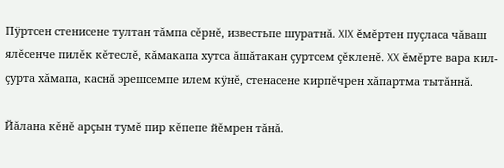Пÿртсен стенисене тултан тăмпа сĕрнĕ, известьпе шуратнă. XIX ĕмĕртен пуçласа чăваш ялĕсенче пилĕк кĕтеслĕ, кăмакапа хутса ăшăтакан çуртсем çĕкленĕ. XX ĕмĕрте вара кил-çурта хăмапа, каснă эрешсемпе илем кÿнĕ, стенасене кирпĕчрен хăпартма тытăннă.

Йăлана кĕнĕ арçын тумĕ пир кĕпепе йĕмрен тăнă.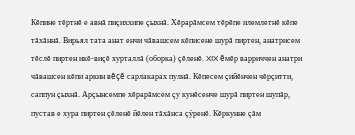Кĕпине тĕртнĕ е авнă пиçиххипе çыхнă. Хĕрарăмсем тĕрĕпе илемлетнĕ кĕпе тăхăннă. Вирьял тата анат енчи чăвашсем кĕписене шурă пиртен, анатрисем тĕслĕ пиртен икĕ-виçĕ хурталлă (оборка) çĕленĕ. XIX ĕмĕр варриччен анатри чăвашсен кĕпи аркин вĕçĕ сарлакарах пулнă. Кĕпесем çийĕнчен чĕрçитти, саппун çыхнă. Арçынсемпе хĕрарăмсем çу кунĕсенче шурă пиртен шупăр, пустав е хура пиртен çĕленĕ йĕлен тăхăнса çÿренĕ. Кĕркунне çăм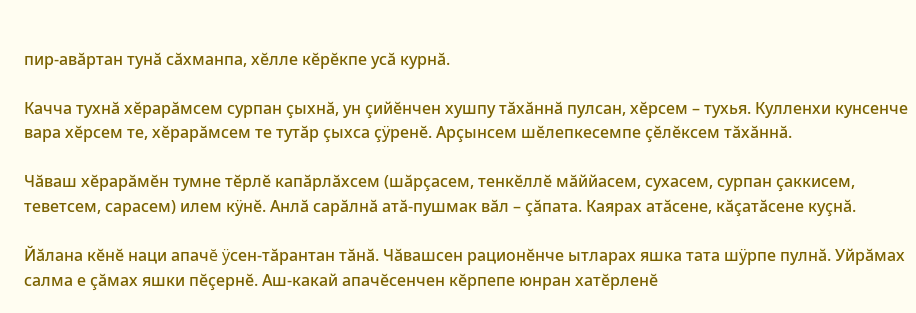пир-авăртан тунă сăхманпа, хĕлле кĕрĕкпе усă курнă.

Качча тухнă хĕрарăмсем сурпан çыхнă, ун çийĕнчен хушпу тăхăннă пулсан, хĕрсем – тухья. Кулленхи кунсенче вара хĕрсем те, хĕрарăмсем те тутăр çыхса çÿренĕ. Арçынсем шĕлепкесемпе çĕлĕксем тăхăннă.

Чăваш хĕрарăмĕн тумне тĕрлĕ капăрлăхсем (шăрçасем, тенкĕллĕ мăййасем, сухасем, сурпан çаккисем, теветсем, сарасем) илем кÿнĕ. Анлă сарăлнă атă-пушмак вăл – çăпата. Каярах атăсене, кăçатăсене куçнă.

Йăлана кĕнĕ наци апачĕ ÿсен-тăрантан тăнă. Чăвашсен рационĕнче ытларах яшка тата шÿрпе пулнă. Уйрăмах салма е çăмах яшки пĕçернĕ. Аш-какай апачĕсенчен кĕрпепе юнран хатĕрленĕ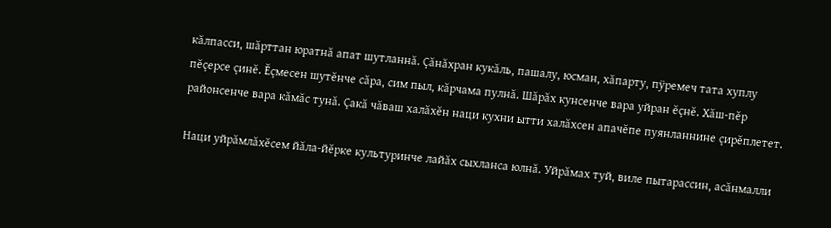кăлпасси, шăрттан юратнă апат шутланнă. Çăнăхран кукăль, пашалу, юсман, хăпарту, пÿремеч тата хуплу пĕçерсе çинĕ. Ĕçмесен шутĕнче сăра, сим пыл, кăрчама пулнă. Шăрăх кунсенче вара уйран ĕçнĕ. Хăш-пĕр районсенче вара кăмăс тунă. Çакă чăваш халăхĕн наци кухни ытти халăхсен апачĕпе пуянланнине çирĕплетет.

Наци уйрăмлăхĕсем йăла-йĕрке культуринче лайăх сыхланса юлнă. Уйрăмах туй, виле пытарассин, асăнмалли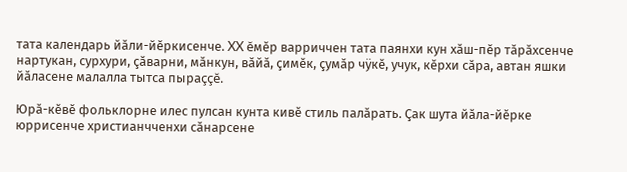тата календарь йăли-йĕркисенче. XX ĕмĕр варриччен тата паянхи кун хăш-пĕр тăрăхсенче нартукан, сурхури, çăварни, мăнкун, вăйă, çимĕк, çумăр чÿкĕ, учук, кĕрхи сăра, автан яшки йăласене малалла тытса пыраççĕ.

Юрă-кĕвĕ фольклорне илес пулсан кунта кивĕ стиль палăрать. Çак шута йăла-йĕрке юррисенче христианчченхи сăнарсене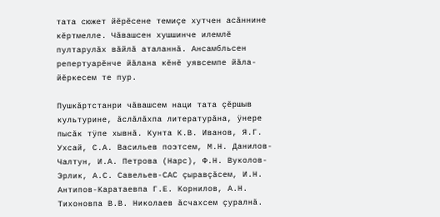тата сюжет йĕрĕсене темиçе хутчен асăннине кĕртмелле. Чăвашсен хушшинче илемлĕ пултарулăх вăйлă аталаннă. Ансамбльсен репертуарĕнче йăлана кĕнĕ уявсемпе йăла-йĕркесем те пур.

Пушкăртстанри чăвашсем наци тата çĕршыв культурине, ăслăлăхпа литературăна, ÿнере пысăк тÿпе хывнă. Кунта К.В. Иванов, Я.Г. Ухсай, С.А. Васильев поэтсем, М.Н. Данилов-Чалтун, И.А. Петрова (Нарс), Ф.Н. Вуколов-Эрлик, А.С. Савельев-САС çыравçăсем, И.Н. Антипов-Каратаевпа Г.Е. Корнилов, А.Н. Тихоновпа В.В. Николаев ăсчахсем çуралнă.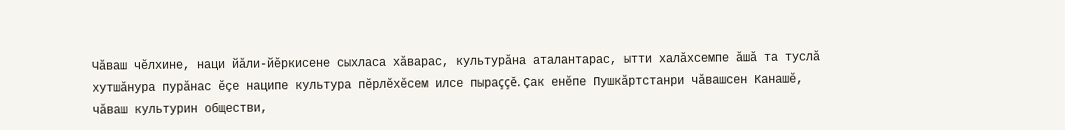Чăваш чĕлхине, наци йăли-йĕркисене сыхласа хăварас, культурăна аталантарас, ытти халăхсемпе ăшă та туслă хутшăнура пурăнас ĕçе наципе культура пĕрлĕхĕсем илсе пыраççĕ. Çак енĕпе Пушкăртстанри чăвашсен Канашĕ, чăваш культурин обществи,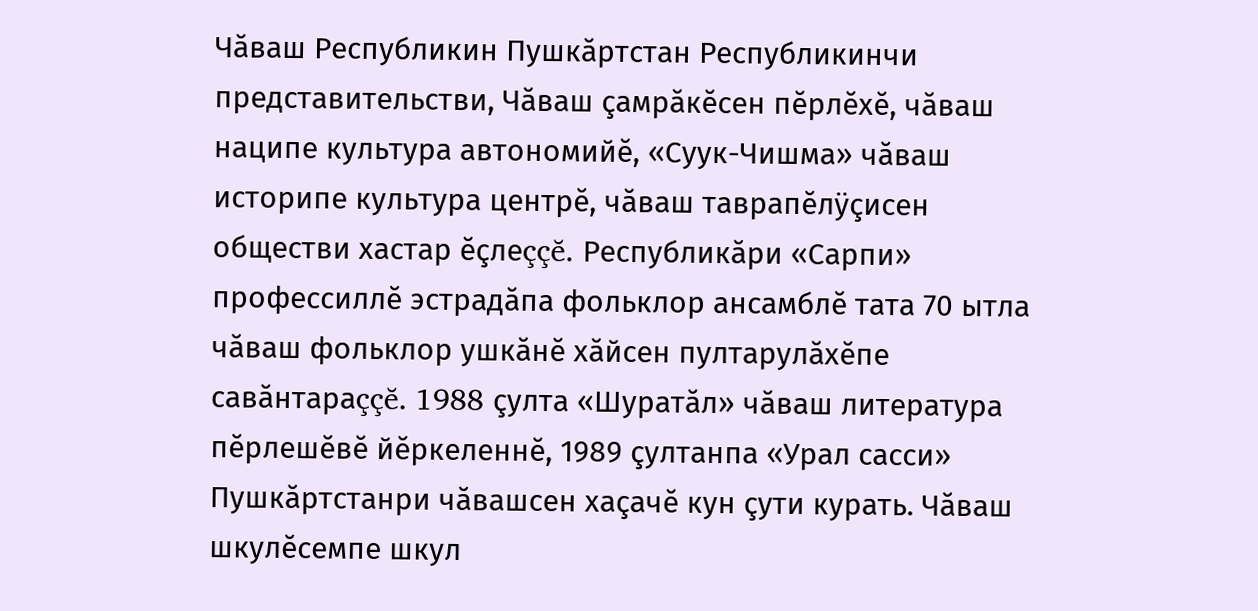Чăваш Республикин Пушкăртстан Республикинчи представительстви, Чăваш çамрăкĕсен пĕрлĕхĕ, чăваш наципе культура автономийĕ, «Суук-Чишма» чăваш историпе культура центрĕ, чăваш таврапĕлÿçисен обществи хастар ĕçлеççĕ. Республикăри «Сарпи» профессиллĕ эстрадăпа фольклор ансамблĕ тата 70 ытла чăваш фольклор ушкăнĕ хăйсен пултарулăхĕпе савăнтараççĕ. 1988 çулта «Шуратăл» чăваш литература пĕрлешĕвĕ йĕркеленнĕ, 1989 çултанпа «Урал сасси» Пушкăртстанри чăвашсен хаçачĕ кун çути курать. Чăваш шкулĕсемпе шкул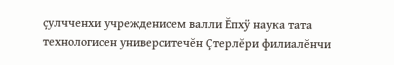çулчченхи учрежденисем валли Ĕпхÿ наука тата технологисен университечĕн Çтерлĕри филиалĕнчи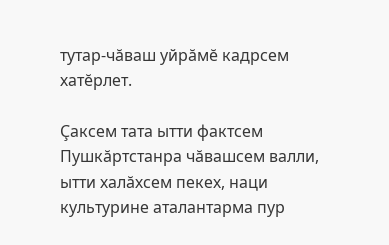тутар-чăваш уйрăмĕ кадрсем хатĕрлет.

Çаксем тата ытти фактсем Пушкăртстанра чăвашсем валли, ытти халăхсем пекех, наци культурине аталантарма пур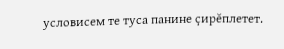условисем те туса панине çирĕплетет.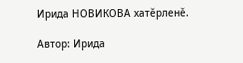Ирида НОВИКОВА хатĕрленĕ.

Автор: Ирида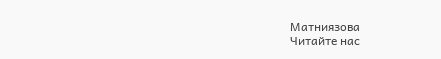Матниязова
Читайте нас